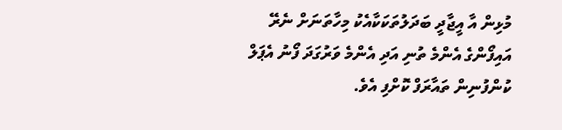މުޅިން އާ އީޖާދީ ބަދަލުތަކަކާއެކު މިހާތަނަށް ނެރޭ އައިފޯންގެ އެންމެ ތުނި އަދި އެންމެ ވަރުގަދަ ފޯނު އެޕަލް ކުންފުނިން ތައާރަފް ކޮށްފި އެވެ.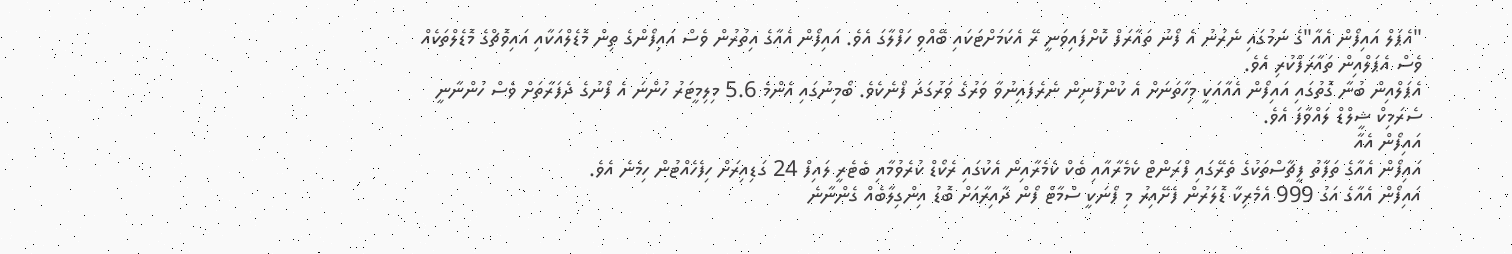"އެޕަލް އައިފޯން އެއާ"ގެ ނަމުގައި ނެރުނު އެ ފޯނު ތައާރަފް ކޮށްފައިވަނީ ރޭ އެކަމަށްޓަކައި ބޭއްވި ހަފްލާގަ އެވެ. އައިފޯން އެއާގެ އިތުރުން ވެސް އައިފޯންގެ ތިން މޮޑެލްއަކާއި އައިވޮޗްގެ މޮޑެލްތަކެއް ވެސް އެޕަލްއިން ތައާރަފްކުރި އެވެ.
އެޕަލްއިން ބުނާ ގޮތުގައި އައިފޯން އެއާއަކީ މިހާތަނަށް އެ ކުންފުނިން ނެރެފައިނުވާ ވަރުގެ ވަރުގަދަ ފޯނެކެވެ. ބޯމިނުގައި އެންމެ 5.6 މިލިމީޓަރު ހުންނަ އެ ފޯނުގެ ދެފަރާތަށް ވެސް ހުންނާނީ ސެރަމިކް ޝީލްޑް ލައްވާފަ އެވެ.
އައިފޯން އެއާ
އައިފޯން އެއާގެ ތަފާތު ފީޗާސްތަކުގެ ތެރޭގައި ފްރަންޓް ކެމެރާއާއި ބެކް ކެމެރާއިން އެކުގައި ރެކޯޑް ކުރެވުމާއި ބެޓެރީ ލައިފް 24 ގަޑިއިރަށް ހިފެހެއްޓުން ހިމެނެ އެވެ.
އައިފޯން އެއާގެ އަގު 999 އެމެރިކާ ޑޮލަރުން ފެށޭއިރު މި ފޯނަކީ ސްމާޓް ފޯން ދާއިރާއަށް ބޮޑު އިންގިލާބެއް ގެންނާނެ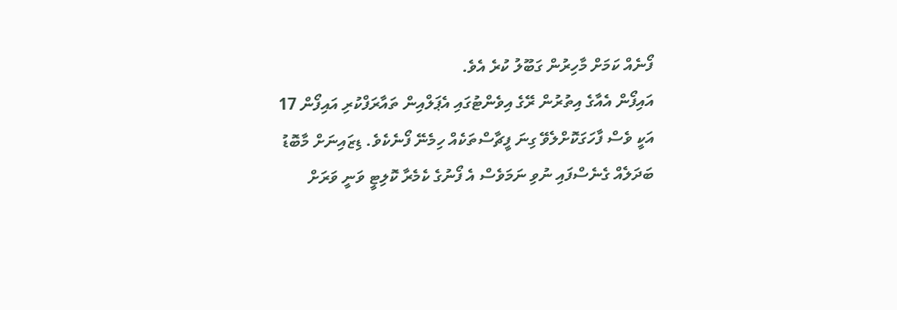ފޯނެއް ކަމަށް މާހިރުން ގަބޫލު ކުރެ އެވެ.
އައިފޯން އެއާގެ އިތުރުން ރޭގެ އިވެންޓުގައި އެޕަލްއިން ތައާރަފްކުރި އައިފޯން 17 އަކީ ވެސް ފާހަގަކޮށްލެވޭ ގިނަ ފީޗާސްތަކެއް ހިމެނޭ ފޯނެކެވެ. ޑިޒައިނަށް މާބޮޑު ބަދަލެއް ގެނެސްފައި ނުވި ނަމަވެސް އެ ފޯނުގެ ކެމެރާ ކޮލިޓީ ވަނީ ވަރަށް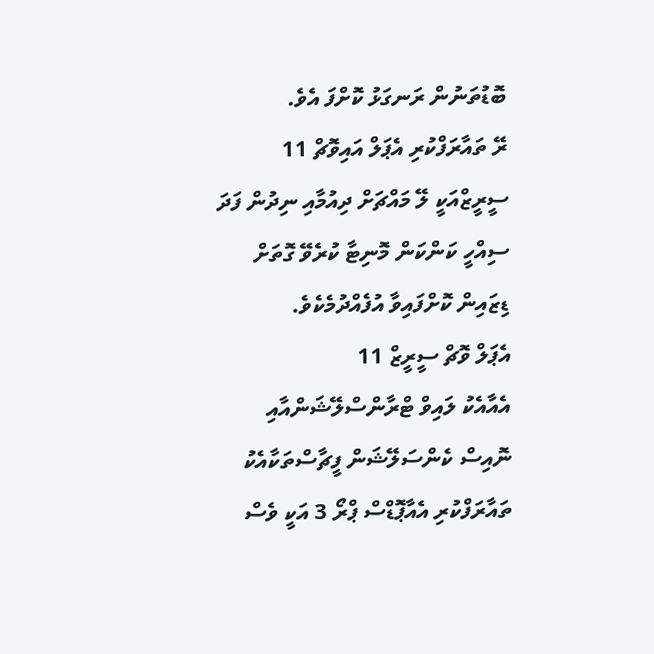ބޮޑުތަނުން ރަނގަޅު ކޮށްފަ އެވެ.
ރޭ ތައާރަފްކުރި އެޕަލް އައިވޮޗް 11 ސީރީޒްއަކީ ލޭ މައްޗަށް ދިއުމާއި ނިދުން ފަދަ ސިއްހީ ކަންކަން މޮނިޓާ ކުރެވޭ ގޮތަށް ޑިޒައިން ކޮށްފައިވާ އުފެއްދުމެކެވެ.
އެޕަލް ވޮޗް ސީރީޒް 11
އެއާއެކު ލައިވް ޓްރާންސްލޭޝަންއާއި ނޮއިސް ކެންސަލޭޝަން ފީޗާސްތަކާއެކު ތައާރަފްކުރި އެއާޕޮޑްސް ޕްރޯ 3 އަކީ ވެސް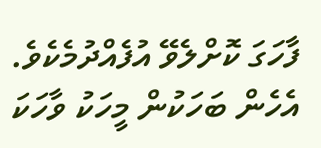ފާހަގަ ކޮށްލެވޭ އުފެއްދުމެކެވެ. އެހެން ބަހަކުން މީހަކު ވާހަކަ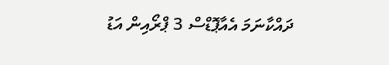ދައްކާނަމަ އެއާޕޮޑްސް 3 ޕްރޯއިން އަޑު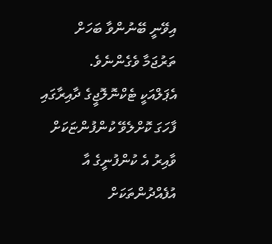އިވޭނީ ބޭނުންވާ ބަހަށް ތަރުޖަމާ ވެގެންނެވެ.
އެޕަލްއަކީ ޓެކްނޮލޮޖީގެ ދާއިރާގައި ފާހަގަ ކޮށްލެވޭ ކުންފުންޏަކަށް ވާއިރު އެ ކުންފުނީގެ އާ އުފެއްދުންތަކަށް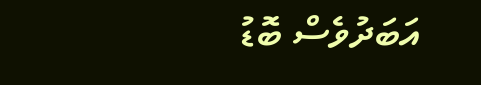އަބަދުވެސް ބޮޑު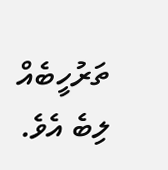ތަރުހީބެއް ލިބެ އެވެ.